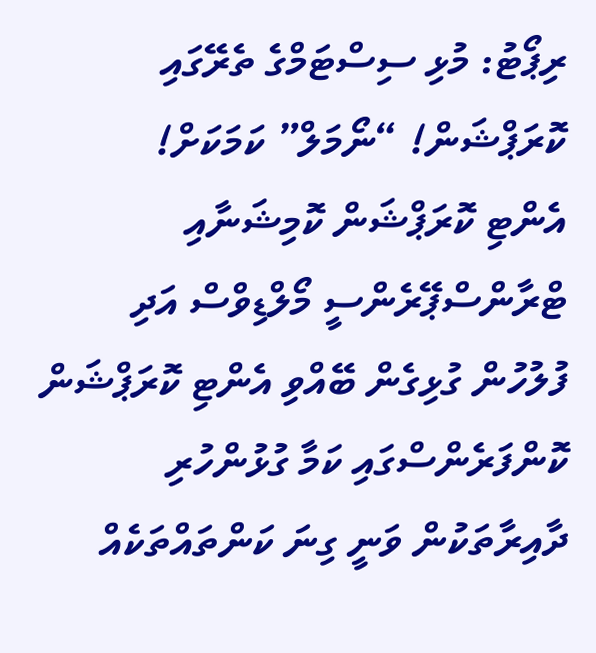ރިޕޯޓު: މުޅި ސިސްޓަމްގެ ތެރޭގައި ކޮރަޕްޝަން! “ނޯމަލް” ކަމަކަށް!
އެންޓި ކޮރަޕްޝަން ކޮމިޝަނާއި ޓްރާންސްޕޭރެންސީ މޯލްޑިވްސް އަދި ފުލުހުން ގުޅިގެން ބޭއްވި އެންޓި ކޮރަޕްޝަން ކޮންފަރެންސްގައި ކަމާ ގުޅުންހުރި ދާއިރާތަކުން ވަނީ ގިނަ ކަންތައްތަކެއް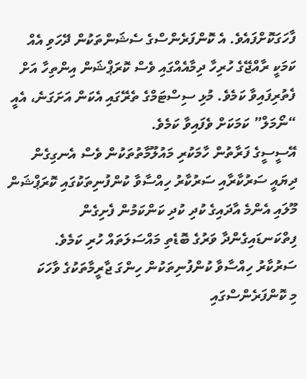ފާހަގަކޮށްފައެވެ. އެ ކޮންފަރެންސްގެ ސެޝަންތަކުން ދޭހަވި އެއް ކަމަކީ ރާއްޖޭގެ ހުރިހާ ދިމާއެއްގައި ވެސް ކޮރަޕްޝަން އިންތިހާ އަށް ފެތުރިފައިވާ ކަމެވެ. މުޅި ސިސްޓަމްގެ ތެރޭގައި އެކަން އަށަގަނެ، އެއީ “ނޯމަލް” ކަމަކަށް ވެފައިވާ ކަމެވެ.
އޭސީސީގެ ފަރާތުން ހާމަކުރި މައުލޫމާތުތަކުން ވެސް އެނގިގެން ދިޔައީ ސަރުކާރާއި ސަރުކާރު ހިއްސާވާ ކުންފުނިތަކުގައި ކޮރަޕްޝަން މޫލައި އެންމެ އާދައިގެ ކުދި ކުދި ކަންކަމުން ފެށިގެން ފިތްކަނޑައިގެންދާ ވަރުގެ ބޮޑެތި މައްސަލަތައް ހުރި ކަމެވެ.
ސަރުކާރު ހިއްސާވާ ކުންފުނިތަކުން ހިންގަ ޖާރީމާތަކުގެ ވާހަކަ
މި ކޮންފަރެންސްގައި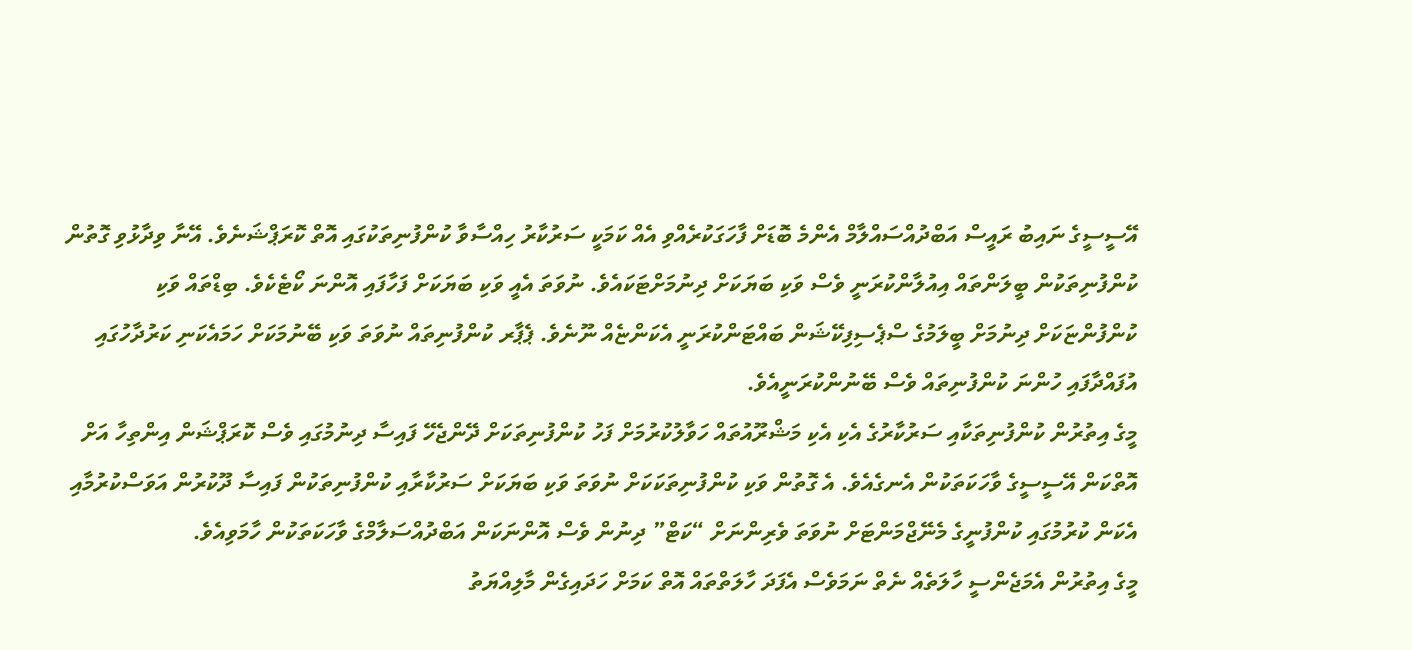އޭސީސީގެ ނައިބު ރައީސް އަބްދުއްސައްލާމް އެންމެ ބޮޑަށް ފާހަގަކުރެއްވި އެއް ކަމަކީ ސަރުކާރު ހިއްސާވާ ކުންފުނިތަކުގައި އޮތް ކޮރަޕްޝަނެވެ. އޭނާ ވިދާޅުވި ގޮތުން ކުންފުނިތަކުން ބީލަންތައް އިއުލާންކުރަނީ ވެސް ވަކި ބަޔަކަށް ދިނުމަށްޓަކައެވެ. ނުވަތަ އެއީ ވަކި ބަޔަކަށް ފަހާފައި އޮންނަ ކޯޓެކެވެ. ބިޑްތައް ވަކި ކުންފުންޏަކަށް ދިނުމަށް ބީލަމުގެ ސްޕެސިފިކޭޝަން ބައްޓަންކުރަނީ އެކަންޏެއް ނޫނެވެ. ޕެޕާރ ކުންފުނިތައް ނުވަތަ ވަކި ބޭނުމަކަށް ހަމައެކަނި ކަރުދާހުގައި އުފައްދާފައި ހުންނަ ކުންފުނިތައް ވެސް ބޭނުންކުރަނީއެވެ.
މީގެ އިތުރުން ކުންފުނިތަކާއި ސަރުކާރުގެ އެކި އެކި މަޝްރޫއުތައް ހަވާލުކުރުމަށް ފަހު ކުންފުނިތަކަށް ދޭންޖެހޭ ފައިސާ ދިނުމުގައި ވެސް ކޮރަޕްޝަން އިންތިހާ އަށް އޮތްކަން އޭސީސީގެ ވާހަކަތަކުން އެނގެއެވެ. އެ ގޮތުން ވަކި ކުންފުނިތަކަކަށް ނުވަތަ ވަކި ބަޔަކަށް ސަރުކާރާއި ކުންފުނިތަކުން ފައިސާ ދޫކުރުން އަވަސްކުރުމާއި އެކަން ކުރުމުގައި ކުންފުނީގެ މެނޭޖްމަންޓަށް ނުވަތަ ވެރިންނަށް “ކަޓް” ދިނުން ވެސް އޮންނަކަން އަބްދުއްސަލާމްގެ ވާހަކަތަކުން ހާމަވިއެވެ.
މީގެ އިތުރުން އެމަޖެންސީ ހާލަތެއް ނެތް ނަމަވެސް އެފަދަ ހާލަތްތައް އޮތް ކަމަށް ހަދައިގެން މާލިއްޔަތު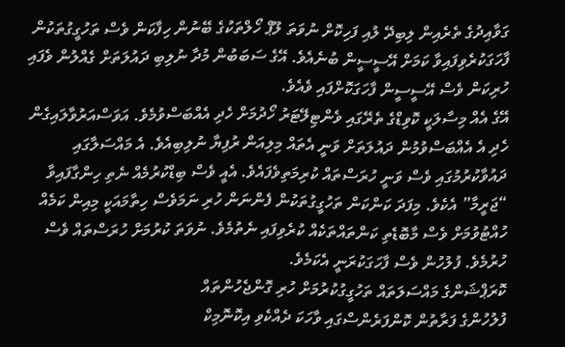ގަވާއިދުގެ ތެރެއިން ލިބިދޭ ލުއި ފަހިކޮށް ނުވަތަ ލޫޕް ހޯލްތަކުގެ ބޭނުން ހިފާކަން ވެސް ތަހުގީގުތަކުން ފާހަގަކުރެވިފައިވާ ކަމަށް އޭސީސީން ބުނެއެވެ. އޭގެ ސަބަބުން މުދާ ނުލިބި ދައުލަތަށް ގެއްލުން ވެފައި ހުރިކަން ވެސް އޭސީސީން ފާހަގަކޮށްފައި ވެއެވެ.
އޭގެ އެއް މިސާލަކީ ކޮވިޑްގެ ތެރޭގައި ވެންޓިލޭޓަރު ހޯދުމަށް ހެދި އެއްބަސްވުމެވެ. އަވަސްއަރުވާލައިގެން ހެދި އެ އެއްބަސްވުމުން ދައުލަތަށް ވަނީ އެތައް މިލިއަން ރުފިޔާ ނުލިބިއެވެ. އެ މައްސަލާގައި ދައުވާކުރުމުގައި ވެސް ވަނީ ހުރަސްތައް ކުރިމަތިވެފައެވެ. އެއީ ވެސް ބިޑްކުރުމެއް ނެތި ހިންގާފައިވާ “ޖަރީމާ” އެކެވެ. މިފަދަ ކަންކަން ތަހުގީގުތަކުން ފެންނަން ހުރި ނަމަވެސް ހިތާމައަކީ މިއިން ކަމެއް ހުއްޓުވުމަށް ވެސް މާބޮޑެތި ކަންތައްތަކެއް ކުރެވިފައި ނެތުމެވެ. ނުވަތަ ކުރުމަށް ހުރަސްތައް ވެސް ހުރުމެވެ. ފުލުހުން ވެސް ފާހަގަކުރަނީ އެކަމެވެ.
ކޮރަޕްޝަންގެ މައްސަލަތައް ތަހުގީގުކުރުމަށް ހުރި ގޮންޖެހުންތައް
ފުލުހުންގެ ފަރާތުން ކޮންފަރެންސްގައި ވާހަކަ ދެއްކެވި އިކޮނޮމިކް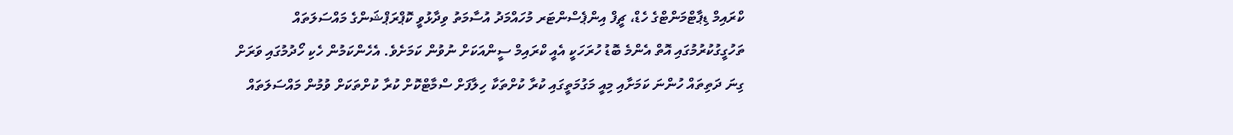ކްރައިމް ޑިޕާޓްމަންޓްގެ ހެޑް، ޗީފް އިންޕެސްންޓަރ މުހައްމަދު އުސާމަތު ވިދާޅުވީ ކޮޕްރަޕްޝަންގެ މައްސަލަތައް ތަހުގީގުކުރުމުގައި އޮތް އެންމެ ބޮޑު ހުރަހަކީ އެއީ ކްރައިމް ސީންއަކަށް ނުވުން ކަމަށެވެ. އެހެންކަމުން ހެކި ހޯދުމުގައި ވަރަށް ގިނަ ދަތިތައް ހުންނަ ކަމަށާއި މިއީ މަގުމަތީގައި ކުރާ ކުށްތަކާ ހިލާފަށް ސްމާޓްކޮށް ކުރާ ކުށްތަކަށް ވުމުން މައްސަލަތައް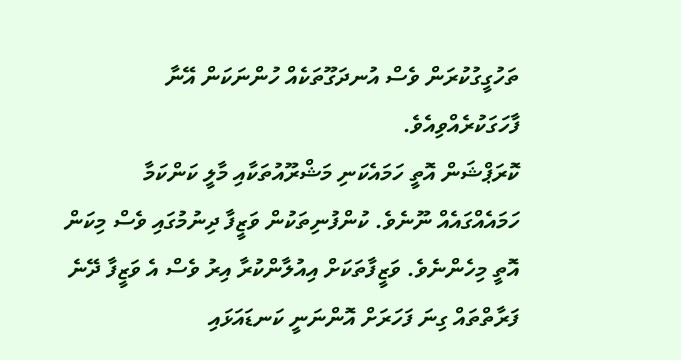ތަހުގީގުކުރަން ވެސް އުނދަގޫތަކެއް ހުންނަކަން އޭނާ ފާހަގަކުރެއްވިއެވެ.
ކޮރަޕްޝަން އޮތީ ހަމައެކަނި މަޝްރޫއުތަކާއި މާލީ ކަންކަމާ ހަމައެއްގައެއް ނޫނެވެ. ކުންފުނިތަކުން ވަޒީފާ ދިނުމުގައި ވެސް މިކަން އޮތީ މިހެންނެވެ. ވަޒީފާތަކަށް އިއުލާންކުރާ އިރު ވެސް އެ ވަޒީފާ ދޭނެ ފަރާތްތައް ގިނަ ފަހަރަށް އޮންނަނީ ކަނޑައަޅައި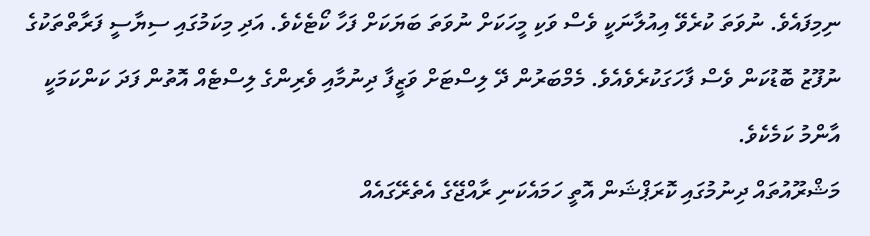ނިމިފައެވެ. ނުވަތަ ކުރެވޭ އިއުލާނަކީ ވެސް ވަކި މީހަކަށް ނުވަތަ ބަޔަކަށް ފަހާ ކޯޓެކެވެ. އަދި މިކަމުގައި ސިޔާސީ ފަރާތްތަކުގެ ނުފޫޒު ބޮޑުކަން ވެސް ފާހަގަކުރެވެއެވެ. މެމްބަރުން ދޭ ލިސްޓަށް ވަޒީފާ ދިނުމާއި ވެރިންގެ ލިސްޓެއް އޮތުން ފަދަ ކަންކަމަކީ އާންމު ކަމެކެވެ.
މަޝްރޫއުތައް ދިނުމުގައި ކޮރަޕްޝަން އޮތީ ހަމައެކަނި ރާއްޖޭގެ އެތެރޭގައެއް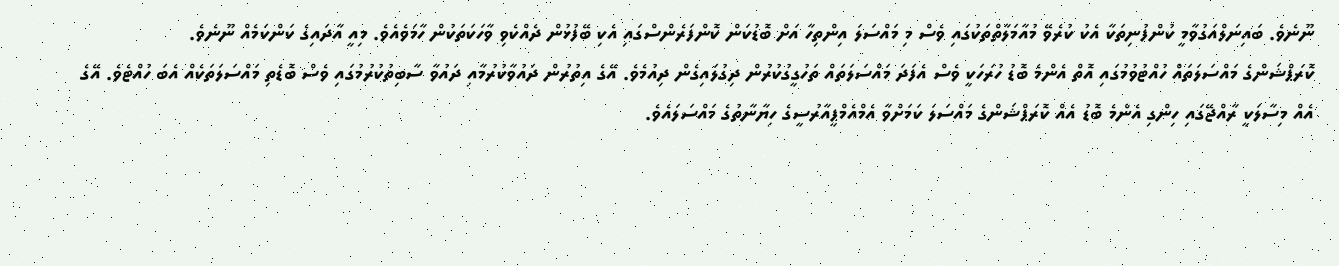ނޫނެވެ. ބައިނަލްއަގުވާމީ ކުންފުނިތަކާ އެކު ކުރެވޭ މުއާމަލާތްތަކުގައި ވެސް މި މައްސަލަ އިންތިހާ އަށް ބޮޑުކަން ކޮންފަރެންސްގައި އެކި ބޭފުޅުން ދެއްކެވި ވާހަކަތަކުން ހާމަވެއެވެ. މިއީ އާދައިގެ ކަންކަމެއް ނޫނެވެ.
ކޮރަޕްޝަންގެ މައްސަލަތައް ހުއްޓުވުމުގައި އޮތް އެންމެ ބޮޑު ހުރަހަކީ ވެސް އެފަދަ މައްސަލަތައް ތަހުގީގުކުރުން ދިގުލައިގެން ދިއުމެވެ. އޭގެ އިތުރުން ދައުވާކުރުމާއި ދައުވާ ސާބިތުކުރުމުގައި ވެސް ބޮޑެތި މައްސަލަތަކެއް އެބަ ހުއްޓެވެ. އޭގެ އެއް މިސާލަކީ ރާއްޖޭގައި ހިންގި އެންމެ ބޮޑު އެއް ކޮރަޕްޝަންގެ މައްސަލަ ކަމަށްވާ އެމްއެމްޕީއާރުސީގެ ހިޔާނާތުގެ މައްސަލައެވެ.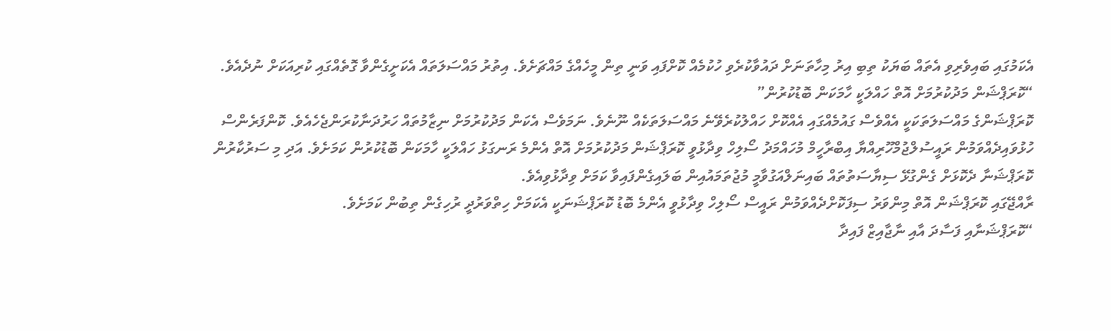އެކަމުގައި ބައިވެރިވި އެތައް ބަޔަކު ތިބި އިރު މިހާތަނަށް ދައުވާކުރެވި ހުކުމެއް ކޮށްފައި ވަނީ ތިން މީހެއްގެ މައްޗަށެވެ. އިތުރު މައްސަލަތައް އެކަށީގެންވާ ގޮތެއްގައި ކުރިއަކަށް ނުދެއެވެ.
“ކޮރަޕްޝަން މަދުކުރުމަށް އޮތް ހައްލަކީ ހާމަކަން ބޮޑުކުރުން”
ކޮރަޕްޝަންގެ މައްސަލަތަކަކީ އެއްވެސް ގައުމެއްގައި އެއްކޮށް ހައްލުކުރެވޭނެ މައްސަލަތަކެއް ނޫނެވެ. ނަމަވެސް އެކަން މަދުކުރުމަށް ނިޒާމުތައް ހަރުދަނާކުރަންޖެހެއެވެ. ކޮންފަރެންސް ހުޅުވައިދެއްވަމުން ރައީސުލްޖުމްހޫރިއްޔާ އިބްރާހީމް މުހައްމަދު ސޯލިހް ވިދާޅުވީ ކޮރަޕްޝަން މަދުކުރުމަށް އޮތް އެންމެ ރަނގަޅު ހައްލަކީ ހާމަކަން ބޮޑުކުރުން ކަމަށެވެ. އަދި މި ސަރުކާރުން ކޮރަޕްޝަނާ ދެކޮޅަށް ގެންގުޅޭ ސިޔާސަތުތައް ބައިނަލްއަގުވާމީ މުޖުތަމައުއިން ބަލައިގެންފައިވާ ކަމަށް ވިދާޅުވިއެވެ.
ރާއްޖޭގައި ކޮރަޕްޝަން އޮތް މިންވަރު ސިފަކޮށްދެއްވަމުން ރައީސް ސޯލިހް ވިދާޅުވީ އެންމެ ބޮޑު ކޮރަޕްޝަނަކީ އެކަމަށް ހިތްވަރުދީ ރުހިގެން ތިބުން ކަމަށެވެ.
“ކޮރަޕްޝަނާއި ފަސާދަ އާއި ނާޖާއިޒް ފައިދާ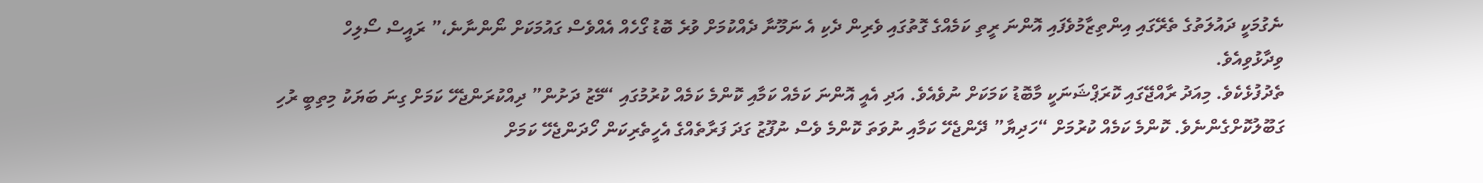ނެގުމަކީ ދައުލަތުގެ ތެރޭގައި އިންތިޒާމުވެފައި އޮންނަ ރީތި ކަމެއްގެ ގޮތުގައި ވެރިން ދެކި އެ ނަމޫނާ ދެއްކުމަށް ވުރެ ބޮޑު ގޯހެއް އެއްވެސް ގައުމަކަށް ނޯންނާނެ،” ރައީސް ސޯލިހް ވިދާޅުވިއެވެ.
ތެދުފުޅެކެވެ. މިއަދު ރާއްޖޭގައި ކޮރަޕްޝަނަކީ މާބޮޑު ކަމަކަށް ނުވެއެވެ. އަދި އެއީ އޮންނަ ކަމެއް ކަމާއި ކޮންމެ ކަމެއް ކުރުމުގައި “މޭޒު ދަށުން” ދިއްކުރަންޖެހޭ ކަމަށް ގިނަ ބަޔަކު މިތިބީ ރުހި ގަބޫލުކޮށްގެންނެވެ. ކޮންމެ ކަމެއް ކުރުމަށް “ހަދިޔާ” ދޭންޖެހޭ ކަމާއި ނުވަތަ ކޮންމެ ވެސް ނުފޫޒު ގަދަ ފަރާތެއްގެ އެހީތެރިކަން ހޯދަންޖެހޭ ކަމަށް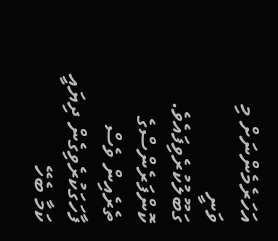އަހަރެމެންނަށް މި ވަނީ ގަބޫލުކުރެވިފައެވެ.
ކޮންފަރެންސްގެ ތެރެއިން ވެސް ފާހަގަކުރެވިގެން ދިޔައީ ކަމާ ބެހޭ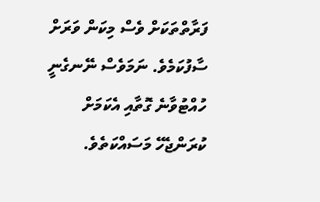ފަރާތްތަކަށް ވެސް މިކަން ވަރަށް ސާފުކަމެވެ. ނަމަވެސް ނޭނގެނީ ހުއްޓުވާނެ ގޮތާއި އެކަމަށް ކުރަންޖެހޭ މަސައްކަތެވެ.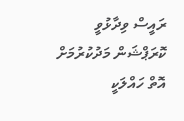ރައީސް ވިދާޅުވީ ކޮރަޕްޝަން މަދުކުރުމަށް އޮތް ހައްލަކީ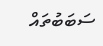ސަބަބުތައް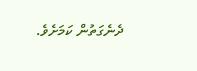ދެނެގަތުން ކަމަށެވެ.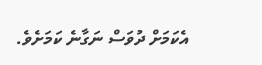އެކަމަށް ދުވަސް ނަގާނެ ކަމަށެވެ.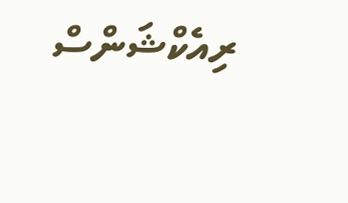ރިއެކްޝަންސް